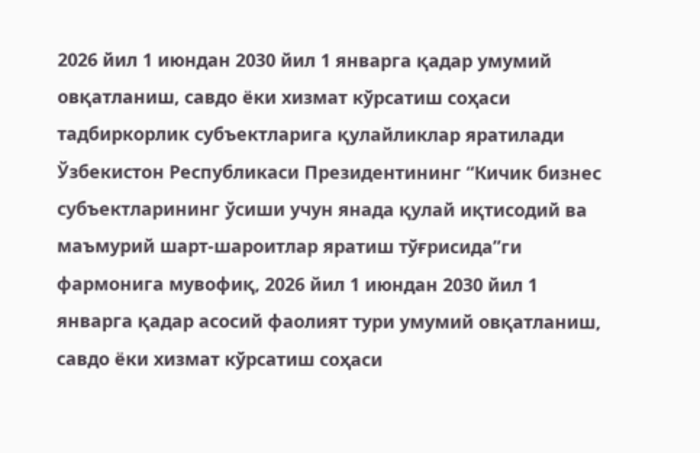2026 йил 1 июндан 2030 йил 1 январга қадар умумий овқатланиш, савдо ёки хизмат кўрсатиш соҳаси тадбиркорлик субъектларига қулайликлар яратилади
Ўзбекистон Республикаси Президентининг “Кичик бизнес субъектларининг ўсиши учун янада қулай иқтисодий ва маъмурий шарт-шароитлар яратиш тўғрисида”ги фармонига мувофиқ, 2026 йил 1 июндан 2030 йил 1 январга қадар асосий фаолият тури умумий овқатланиш, савдо ёки хизмат кўрсатиш соҳаси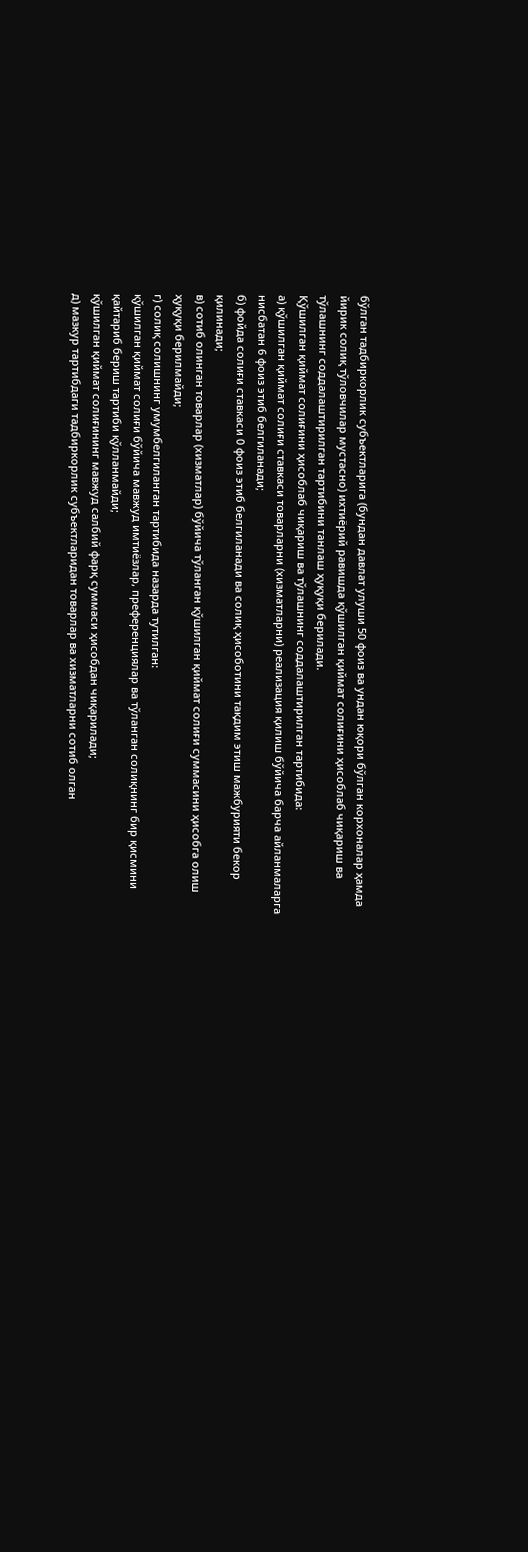бўлган тадбиркорлик субъектларига (бундан давлат улуши 50 фоиз ва ундан юқори бўлган корхоналар ҳамда йирик солиқ тўловчилар мустасно) ихтиёрий равишда қўшилган қиймат солиғини ҳисоблаб чиқариш ва тўлашнинг соддалаштирилган тартибини танлаш ҳуқуқи берилади.
Қўшилган қиймат солиғини ҳисоблаб чиқариш ва тўлашнинг соддалаштирилган тартибида:
а) қўшилган қиймат солиғи ставкаси товарларни (хизматларни) реализация қилиш бўйича барча айланмаларга нисбатан 6 фоиз этиб белгиланади;
б) фойда солиғи ставкаси 0 фоиз этиб белгиланади ва солиқ ҳисоботини тақдим этиш мажбурияти бекор қилинади;
в) сотиб олинган товарлар (хизматлар) бўйича тўланган қўшилган қиймат солиғи суммасини ҳисобга олиш ҳуқуқи берилмайди;
г) солиқ солишнинг умумбелгиланган тартибида назарда тутилган:
қўшилган қиймат солиғи бўйича мавжуд имтиёзлар, преференциялар ва тўланган солиқнинг бир қисмини қайтариб бериш тартиби қўлланмайди;
қўшилган қиймат солиғининг мавжуд салбий фарқ суммаси ҳисобдан чиқарилади;
д) мазкур тартибдаги тадбиркорлик субъектларидан товарлар ва хизматларни сотиб олган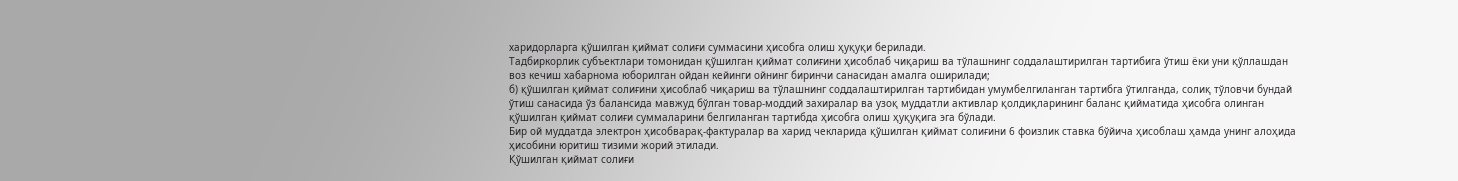харидорларга қўшилган қиймат солиғи суммасини ҳисобга олиш ҳуқуқи берилади.
Тадбиркорлик субъектлари томонидан қўшилган қиймат солиғини ҳисоблаб чиқариш ва тўлашнинг соддалаштирилган тартибига ўтиш ёки уни қўллашдан воз кечиш хабарнома юборилган ойдан кейинги ойнинг биринчи санасидан амалга оширилади;
б) қўшилган қиймат солиғини ҳисоблаб чиқариш ва тўлашнинг соддалаштирилган тартибидан умумбелгиланган тартибга ўтилганда, солиқ тўловчи бундай ўтиш санасида ўз балансида мавжуд бўлган товар-моддий захиралар ва узоқ муддатли активлар қолдиқларининг баланс қийматида ҳисобга олинган қўшилган қиймат солиғи суммаларини белгиланган тартибда ҳисобга олиш ҳуқуқига эга бўлади.
Бир ой муддатда электрон ҳисобварақ-фактуралар ва харид чекларида қўшилган қиймат солиғини 6 фоизлик ставка бўйича ҳисоблаш ҳамда унинг алоҳида ҳисобини юритиш тизими жорий этилади.
Қўшилган қиймат солиғи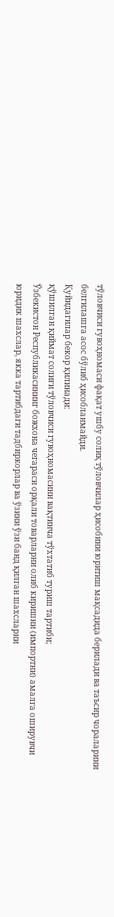тўловчиси гувоҳномаси фақат ушбу солиқ тўловчилар ҳисобини юритиш мақсадида берилади ва таъсир чораларини белгилашга асос бўлиб ҳисобланмайди.
Қуйидагилар бекор қилинади:
қўшилган қиймат солиғи тўловчиси гувоҳномасини вақтинча тўхтатиб туриш тартиби;
Ўзбекистон Республикасининг божхона чегараси орқали товарларни олиб киришни (импортни) амалга оширувчи юридик шахслар, якка тартибдаги тадбиркорлар ва ўзини ўзи банд қилган шахсларни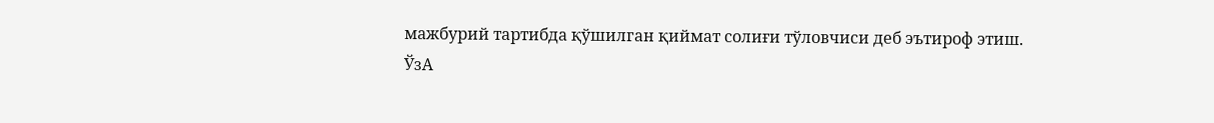мажбурий тартибда қўшилган қиймат солиғи тўловчиси деб эътироф этиш.
ЎзА